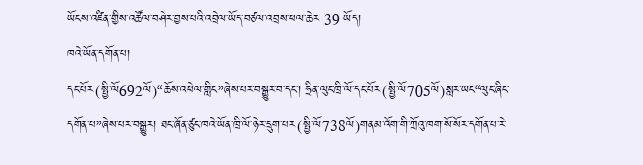ཡོངས་འཛིན་གྱིས་འཚོལ་བཤེར་བྱས་པའི་འབྲེལ་ཡོད་བཙལ་འབྲས་ཕལ་ཆེར 39 ཡོད།
ཁའེ་ཡོན་དགོན་པ།
དང་པོར(སྤྱི་ལོ692ལོ)“ཆོས་འཕེལ་གླིང”ཞེས་པར་བསྒྱུར་བ་དང་། ཧྲིན་ལུང་ཁྲི་ལོ་དང་པོར(སྤྱི་ལོ705ལོ)སླར་ཡང“ལུང་ཞིང་དགོན་པ”ཞེས་པར་བསྒྱུར། ཐང་ཞོན་ཙུང་ཁའེ་ཡོན་ཁྲི་ལོ་ཉེར་དྲུག་པར(སྤྱི་ལོ738ལོ)གནམ་འོག་གི་ཀྲོའུ་ཁག་སོ་སོར་དགོན་པ་རེ་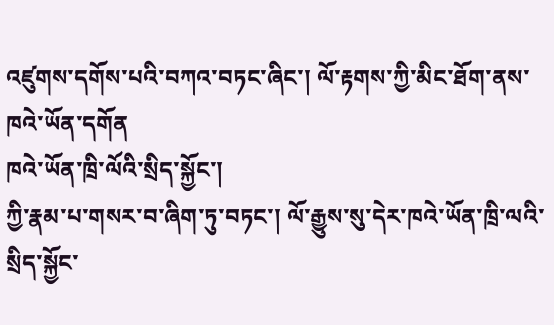འཛུགས་དགོས་པའི་བཀའ་བཏང་ཞིང་། ལོ་རྟགས་ཀྱི་མིང་ཐོག་ནས་ཁའེ་ཡོན་དགོན
ཁའེ་ཡོན་ཁྲི་ལོའི་སྲིད་སྐྱོང་།
ཀྱི་རྣམ་པ་གསར་བ་ཞིག་ཏུ་བཏང་། ལོ་རྒྱུས་སུ་དེར་ཁའེ་ཡོན་ཁྲི་ལའི་སྲིད་སྐྱོང་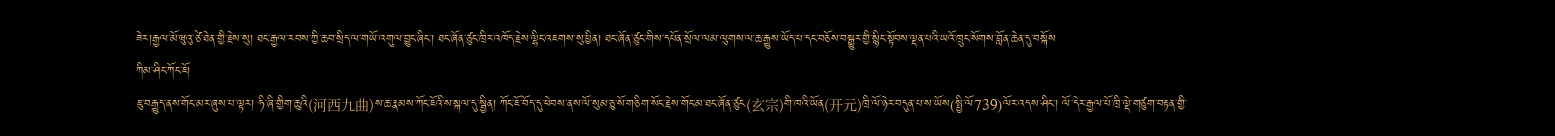ཟེར།རྒྱལ་མོ་ཝུའུ་ཙེ་ཐེན་གྱི་རྗེས་སུ། ཐང་རྒྱལ་རབས་ཀྱི་ཆབ་སྲིད་ལ་གཡོ་འགུལ་བྱུང་ཞིང་། ཐང་ཞོན་ཙུང་ཁྲིར་འཁོད་རྗེས་ལྷིང་འཇགས་སུ་ཕྱིན། ཐང་ཞོན་ཙུང་གིས་དཔོན་སྲོལ་ལམ་ལུགས་ལ་ཆ་རྒྱུས་ཡོད་པ་དང་བཅོས་བསྒྱུར་གྱི་སྙིང་སྟོབས་ལྡན་པའི་ཡའོ་ཁྲུང་སོགས་བློན་ཆེན་དུ་བསྐོས
ཀིམ་ཤིང་ཀོང་ཇོ།
ཇུ་བརྒྱུད་ནས་གོང་མར་ཞུས་པ་ལྟར། ཧི་ཞི་གྱིག་ཆུའི(河西九曲)ས་ཆ་རྣམས་ཀོང་ཇོའི་ས་སྐལ་དུ་སྦྱིན། ཀོང་ཇོ་བོད་དུ་ཕེབས་ནས་ལོ་སུམ་ཅུ་སོ་གཅིག་སོང་རྗེས་གོང་མ་ཐང་ཞོན་ཙུང(玄宗)གི་ཁའི་ཡོན(开元)ཁྲི་ལོ་ཉེར་བདུན་པ་ས་ཡོས(སྤྱི་ལོ739)ལོར་འདས་ཤིང་། ལོ་དེར་རྒྱལ་པོ་ཁྲི་ལྡེ་གཙུག་བརྟན་གྱི་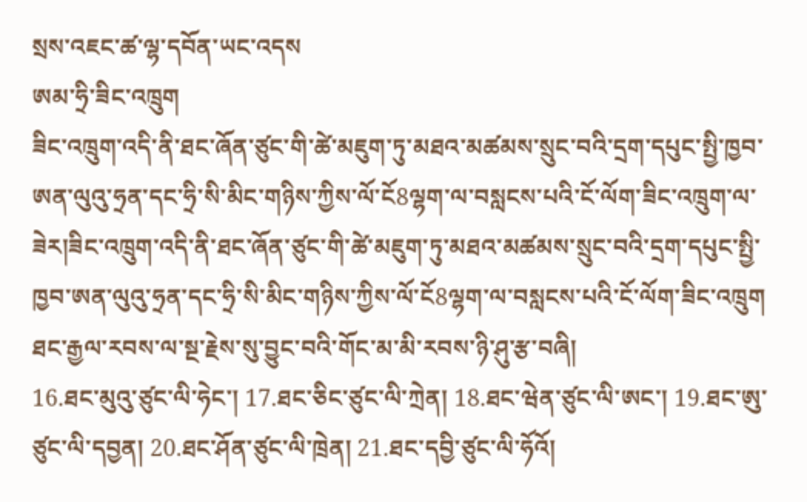སྲས་འཇང་ཚ་ལྷ་དབོན་ཡང་འདས
ཨམ་ཧྲི་ཟིང་འཁྲུག
ཟིང་འཁྲུག་འདི་ནི་ཐང་ཞོན་ཙུང་གི་ཚེ་མཇུག་ཏུ་མཐའ་མཚམས་སྲུང་བའི་དྲག་དཔུང་སྤྱི་ཁྱབ་ཨན་ལུའུ་ཧྲན་དང་ཧྲི་སི་མིང་གཉིས་ཀྱིས་ལོ་ངོ8ལྷག་ལ་བསླངས་པའི་ངོ་ལོག་ཟིང་འཁྲུག་ལ་ཟེར།ཟིང་འཁྲུག་འདི་ནི་ཐང་ཞོན་ཙུང་གི་ཚེ་མཇུག་ཏུ་མཐའ་མཚམས་སྲུང་བའི་དྲག་དཔུང་སྤྱི་ཁྱབ་ཨན་ལུའུ་ཧྲན་དང་ཧྲི་སི་མིང་གཉིས་ཀྱིས་ལོ་ངོ8ལྷག་ལ་བསླངས་པའི་ངོ་ལོག་ཟིང་འཁྲུག
ཐང་རྒྱལ་རབས་ལ་སྔ་རྗེས་སུ་བྱུང་བའི་གོང་མ་མི་རབས་ཉི་ཤུ་རྩ་བཞི།
16.ཐང་མུའུ་ཙུང་ལི་ཧེང་། 17.ཐང་ཅིང་ཙུང་ལི་ཀྲེན། 18.ཐང་ཝེན་ཙུང་ལི་ཨང་། 19.ཐང་ཨུ་ཙུང་ལི་དབྱན། 20.ཐང་ཤོན་ཙུང་ལི་ཁྲེན། 21.ཐང་དབྱི་ཙུང་ལི་ཧོའོ།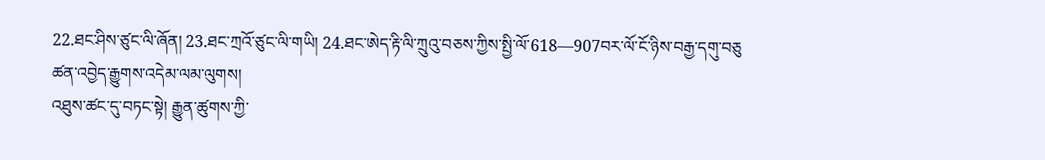22.ཐང་ཤིས་ཙུང་ལི་ཞོན། 23.ཐང་ཀྲའོ་ཙུང་ལི་གཡི། 24.ཐང་ཨེད་རྟི་ལི་ཀྲུའུ་བཅས་ཀྱིས་སྤྱི་ལོ་618—907བར་ལོ་ངོ་ཉིས་བརྒྱ་དགུ་བཅུ
ཚན་འབྱེད་རྒྱུགས་འདེམ་ལམ་ལུགས།
འཐུས་ཚང་དུ་བཏང་སྟེ། རྒྱུན་ཚུགས་ཀྱི་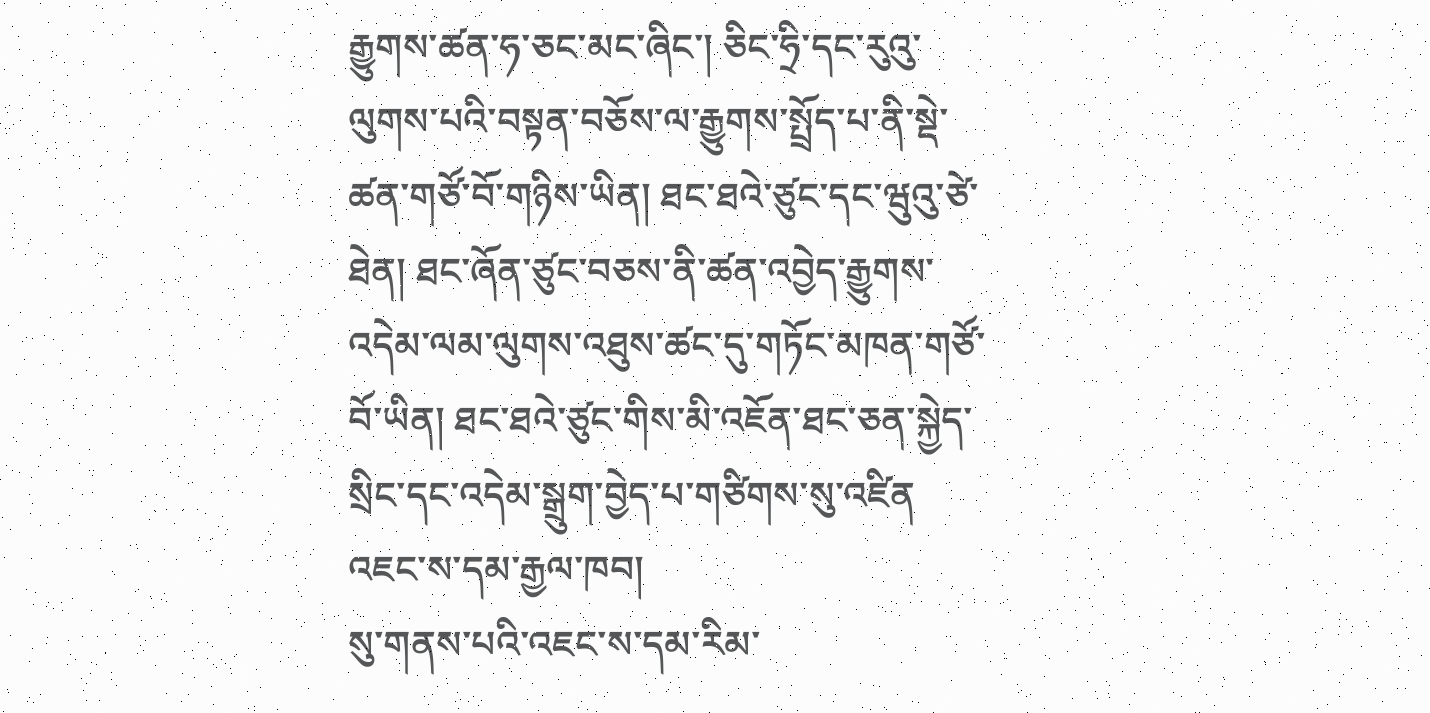རྒྱུགས་ཚན་ཧ་ཅང་མང་ཞིང་། ཅིང་ཧྲི་དང་རུའུ་ལུགས་པའི་བསྟན་བཅོས་ལ་རྒྱུགས་སྤྲོད་པ་ནི་སྡེ་ཚན་གཙོ་བོ་གཉིས་ཡིན། ཐང་ཐའེ་ཙུང་དང་ཝུའུ་ཙེ་ཐེན། ཐང་ཞོན་ཙུང་བཅས་ནི་ཚན་འབྱེད་རྒྱུགས་འདེམ་ལམ་ལུགས་འཐུས་ཚང་དུ་གཏོང་མཁན་གཙོ་བོ་ཡིན། ཐང་ཐའེ་ཙུང་གིས་མི་འཇོན་ཐང་ཅན་སྐྱེད་སྲིང་དང་འདེམ་སྒྲུག་བྱེད་པ་གཙིགས་སུ་འཛིན
འཇང་ས་དམ་རྒྱལ་ཁབ།
སུ་གནས་པའི་འཇང་ས་དམ་རིམ་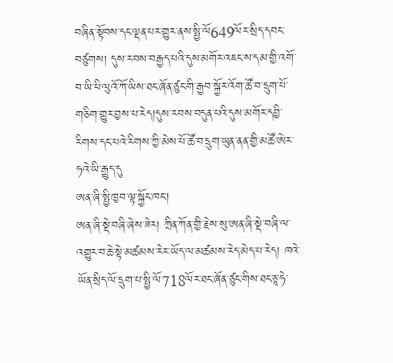བཞིན་སྟོབས་དང་ལྡན་པར་གྱུར་ནས་སྤྱི་ལོ649ལོར་སྲིད་དབང་བཙུགས། དུས་རབས་བརྒྱད་པའི་དུས་མགོར་འཇང་ས་དམ་གྱི་འགོ་བ་ཡི་ཕི་ལུའོ་ཀོ་ཡིས་ཐང་ཞོན་ཙུང་གི་རྒྱབ་སྐྱོར་འོག་ཚོ་བ་དྲུག་པོ་གཅིག་གྱུར་བྱས་པ་རེད།དུས་རབས་བདུན་པའི་དུས་མགོར་དབྱི་རིགས་དང་པའེ་རིགས་ཀྱི་མེས་པོ་ཚོ་བ་དྲུག་ཡུན་ནན་གྱི་མཚོ་ཨེར་ཧའེ་ཡི་རྒྱུད་དུ
ཨན་ཞི་སྤྱི་ཁྱབ་ལྟ་སྐྱོང་ཁང་།
ཨན་ཞི་སྡེ་བཞི་ཞེས་ཟེར། ཀྲིན་ཀོན་གྱི་རྗེས་སུ་ཨན་ཞི་སྡེ་བཞི་ལ་འགྱུར་བ་ཆེ་སྟེ་མཚམས་རེར་ཡོད་ལ་མཚམས་རེད་མེད་པ་རེད། ཁའེ་ཡོན་སྲིད་ལོ་དྲུག་པ་སྤྱི་ལོ718ལོར་ཐང་ཞོན་ཙུང་གིས་ཐང་ཅཱ་ཧེ་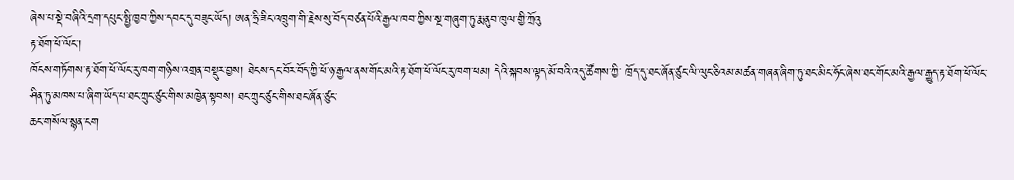ཞེས་པ་སྡེ་བཞིའི་དྲག་དཔུང་སྤྱི་ཁྱབ་ཀྱིས་དབང་དུ་བཟུང་ཡོད། ཨན་ཧྲི་ཟིང་འཁྲུག་གི་རྗེས་སུ་བོད་བཙན་པོའི་རྒྱལ་ཁབ་ཀྱིས་སྔ་གཞུག་ཏུ་རྨ་ནུབ་ཁུལ་གྱི་ཀྲོའུ
རྟ་ཐོག་ཕོ་ལོང་།
ཁོངས་གཏོགས་རྟ་ཐོག་ཕོ་ལོང་རུ་ཁག་གཉིས་འགྲན་བསྡུར་བྱས། ཐེངས་དང་བོར་བོད་ཀྱི་ཕོ་ཉ་རྒྱལ་ནས་གོང་མའི་རྟ་ཐོག་ཕོ་ལོང་རུ་ཁག་ཕམ། དེའི་སྐབས་ལྟད་མོ་བའི་འདུ་ཚོགས་ཀྱི་ ཁྲོད་དུ་ཐང་ཞོན་ཙུང་ལི་ལུང་ཅིའམ་མཚན་གཞན་ཞིག་ཏུ་ཐང་མིང་ཧོང་ཞེས་ཐང་གོང་མའི་རྒྱལ་རྒྱུད་རྟ་ཐོག་ཕོ་ལོང་ཤིན་ཏུ་མཁས་པ་ཞིག་ཡོད་པ་ཐང་ཀྲུང་ཙུང་གིས་མཁྱེན་སྟབས། ཐང་ཀྲུང་ཙུང་གིས་ཐང་ཞོན་ཙུང་
ཆང་གསོལ་སྙན་ངག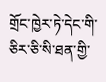གྲོང་ཁྱེར་ཏེ་དེང་གི་ཅིར་ཅི་སི་ཐན་གྱི་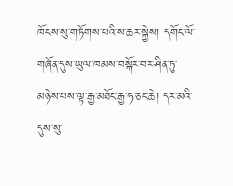ཁོངས་སུ་གཏོགས་པའི་ས་ཆར་སྐྱེས། དགོང་ལོ་གཞོན་དུས་ཡུལ་ཁམས་བསྐོར་བར་ཤིན་ཏུ་མཉེས་པས་ལྟ་རྒྱ་མཐོང་རྒྱ་ཧ་ཅང་ཆེ། དར་མའི་དུས་སུ་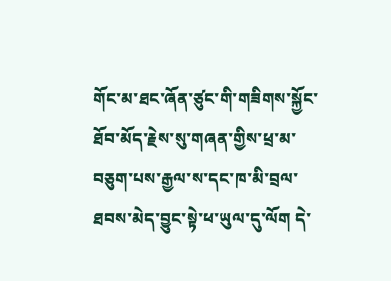གོང་མ་ཐང་ཞོན་ཙུང་གི་གཟིགས་སྐྱོང་ཐོབ་མོད་རྗེས་སུ་གཞན་གྱིས་ཕྲ་མ་བཅུག་པས་རྒྱལ་ས་དང་ཁ་མི་བྲལ་ཐབས་མེད་བྱུང་སྟེ་ཕ་ཡུལ་དུ་ལོག དེ་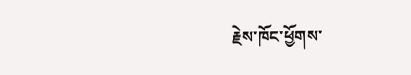རྗེས་ཁོང་ཕྱོགས་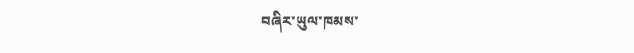བཞིར་ཡུལ་ཁམས་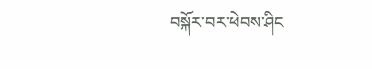བསྐོར་བར་ཕེབས་ཤིང